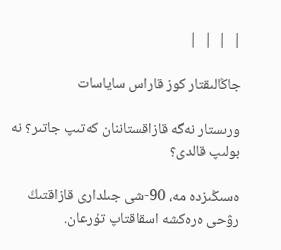|  |  |  |

جاڭالىقتار كوز قاراس ساياسات

ورىستار نەگە قازاقستاننان كەتىپ جاتىر؟ نە بولىپ قالدى؟

ەسىڭىزدە مە، 90-شى جىلدارى قازاقتىڭ رۋحى ەرەكشە اسقاقتاپ تۇرعان.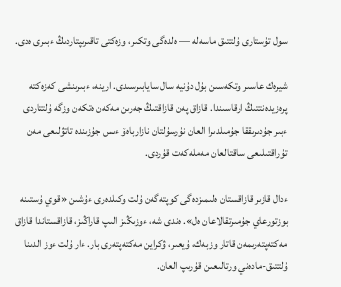سول تۇستارى ۇلتتىق ماسەلە — ەلدەگى وتكىر، وزەكتى تاقىرىپتاردىڭ ءبىرى ەدى.

شيرەك عاسىر وتكەسىن بۇل دۇنيە سال سايابىرسىدى. ارينە، ءبىرىنشى كەزەكتە پرەزيدەنتتىڭ ارقاسىندا. قازاق پەن قازاقتىڭ جەرىن مەكەن ەتكەن وزگە ۇلتتاردى ءبىر جۇدىرىققا جۇمىلدىرا العان نۇرسۇلتان نازارباەۆ ءىس جۇزىندە تاتۋلىعى مەن تۇراقتىلىعى ساقتالعان مەملەكەت قۇردى.

ءدال قازىر قازاقستان ەلىمىزدەگى كوپتەگەن ۇلت وكىلدەرى ءۇشىن «قوي ۇستىنە بوزتورعاي جۇمىرتقالاعان ەل». ەندى شە، ءوزىڭىز الىپ قاراڭىز، قازاقستاندا قازاق مەكتەپتەرىمەن قاتار وزبەك، ۇيعىر، ۋكراين مەكتەپتەرى بار. ءار ۇلت ءوز الدىنا ۇلتتىق-مادەني ورتالىعىن قۇرىپ العان.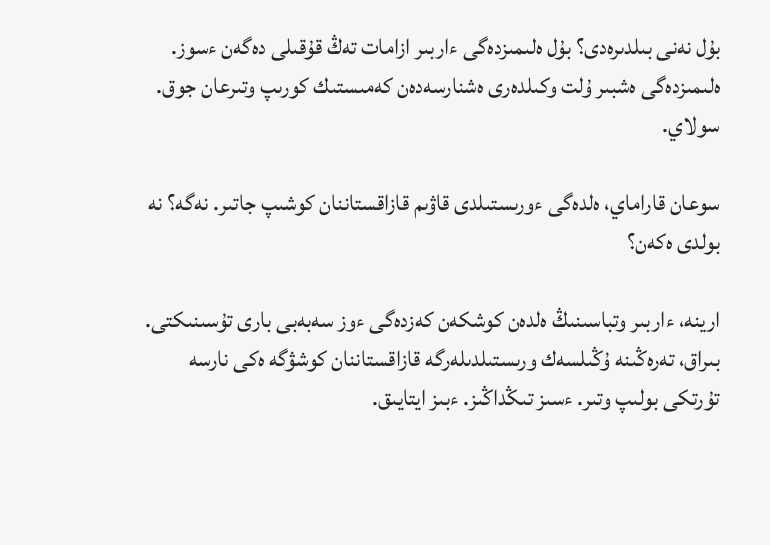بۇل نەنى بىلدىرەدى؟ بۇل ەلىمىزدەگى ءاربىر ازامات تەڭ قۇقىلى دەگەن ءسوز. ەلىمىزدەگى ەشبىر ۇلت وكىلدەرى ەشنارسەدەن كەمىستىك كورىپ وتىرعان جوق. سولاي.

سوعان قاراماي، ەلدەگى ءورىستىلدى قاۋىم قازاقستاننان كوشىپ جاتىر. نەگە؟ نە بولدى ەكەن؟

ارينە، ءاربىر وتباسىنىڭ ەلدەن كوشكەن كەزدەگى ءوز سەبەبى بارى تۇسىنىكتى. بىراق، تەرەڭىنە ۇڭىلسەك ورىستىلدىلەرگە قازاقستاننان كوشۋگە ەكى نارسە تۇرتكى بولىپ وتىر. ءسىز تىڭداڭىز. ءبىز ايتايىق.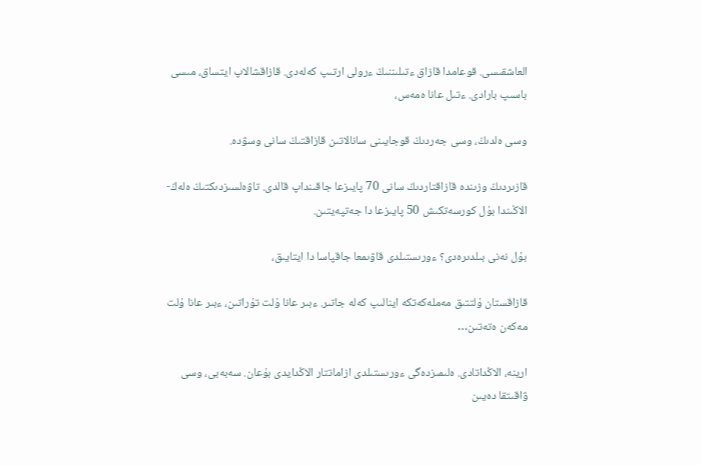العاشقىسى. قوعامدا قازاق ءتىلىننىڭ ءرولى ارتىپ كەلەدى. قازاقشالاپ ايتساق، مىسى باسىپ بارادى. ءتىل عانا ەمەس،

وسى ەلدىڭ، وسى جەردىڭ قوجايىنى سانالاتىن قازاقتىڭ سانى وسۋدە.

قازىردىڭ وزىندە قازاقتاردىڭ سانى 70 پايىزعا جاقىنداپ قالدى. تاۋەلسىزدىكتىڭ ەلەڭ-الاڭىندا بۇل كورسەتكىش 50 پايىزعا دا جەتپەيتىن.

بۇل نەنى بىلدىرەدى؟ ءورىستىلدى قاۋىمعا جاقپاسا دا ايتايىق،

قازاقستان ۇلتتىق مەملەكەتكە اينالىپ كەلە جاتىر. ءبىر عانا ۇلت تۇراتىن، ءبىر عانا ۇلت مەكەن ەتەتىن…

ارينە، الاڭداتادى. ەلىمىزدەگى ءورىستىلدى ازاماتتار الاڭدايدى بۇعان. سەبەبى، وسى ۋاقىتقا دەيىن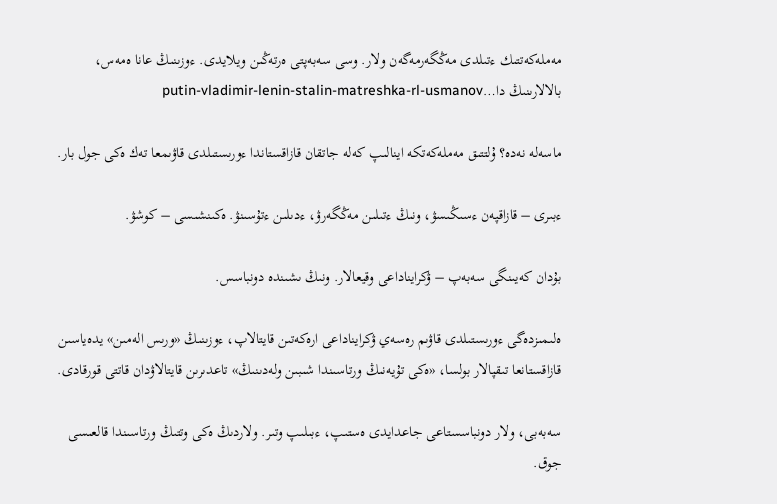مەملەكەتتىك ءتىلدى مەڭگەرمەگەن ولار. وسى سەبەپتى ەرتەڭىن ويلايدى. ءوزىنىڭ عانا ەمەس، بالالارىنىڭ دا…putin-vladimir-lenin-stalin-matreshka-rl-usmanov

ماسەلە نەدە؟ ۇلتتىق مەملەكەتكە اينالىپ كەلە جاتقان قازاقستاندا ءورىستىلدى قاۋىمعا تەك ەكى جول بار.

ءبىرى – قازاقپەن ءسىڭىسۋ، ونىڭ ءتىلىن مەڭگەرۋ، ءدىلىن ءتۇسىنۋ. ەكىنشىسى – كوشۋ.

بۇدان كەيىنگى سەبەپ – ۋكرايناداعى وقيعالار. ونىڭ ىشىندە دونباسس.

ەلىمىزدەگى ءورىستىلدى قاۋىم رەسەي ۋكرايناداعى ارەكەتىن قايتالاپ، ءوزىنىڭ «ورىس الەمىن» يدەياسىن قازاقستانعا تىقپالار بولسا، «ەكى تۇيەنىڭ ورتاسىندا شىبىن ولەدىنىڭ» تاعدىرىن قايتالاۋدان قاتتى قورقادى.

سەبەبى، ولار دونباسستاعى جاعدايدى ەستىپ، ءبىلىپ وتىر. ولاردىڭ ەكى وتتىڭ ورتاسىندا قالعىسى جوق.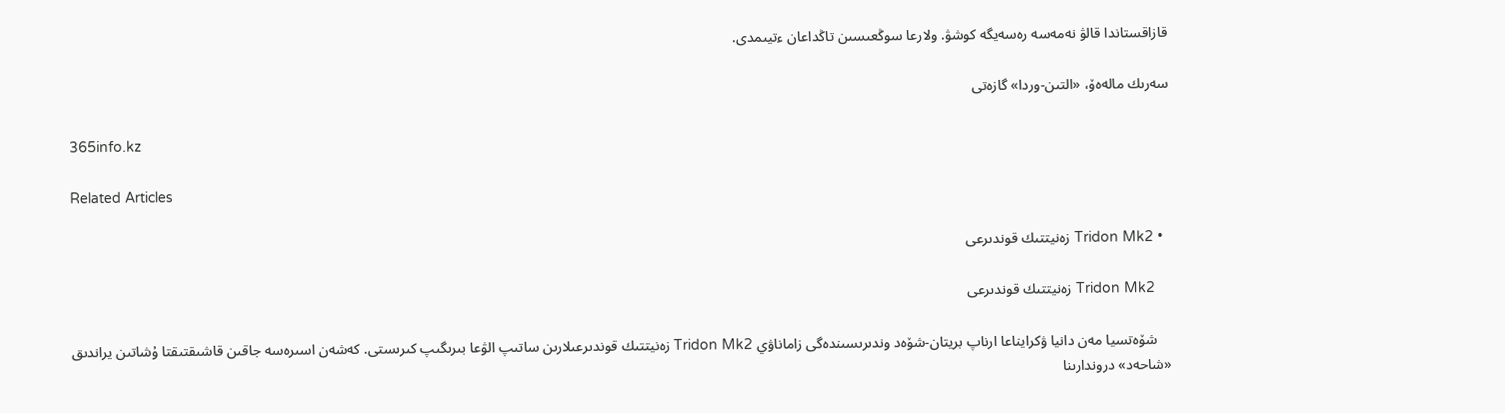قازاقستاندا قالۋ نەمەسە رەسەيگە كوشۋ. ولارعا سوڭعىسىن تاڭداعان ءتيىمدى.

سەرىك مالەەۆ، «التىن-وردا» گازەتى

365info.kz

Related Articles

  • Tridon Mk2 زەنيتتىك قوندىرعى

    Tridon Mk2 زەنيتتىك قوندىرعى

    شۆەتسيا مەن دانيا ۋكرايناعا ارناپ بريتان-شۆەد وندىرىسىندەگى زاماناۋي Tridon Mk2 زەنيتتىك قوندىرعىلارىن ساتىپ الۋعا بىرىگىپ كىرىستى. كەشەن اسىرەسە جاقىن قاشىقتىقتا ۇشاتىن يراندىق «شاحەد» دروندارىنا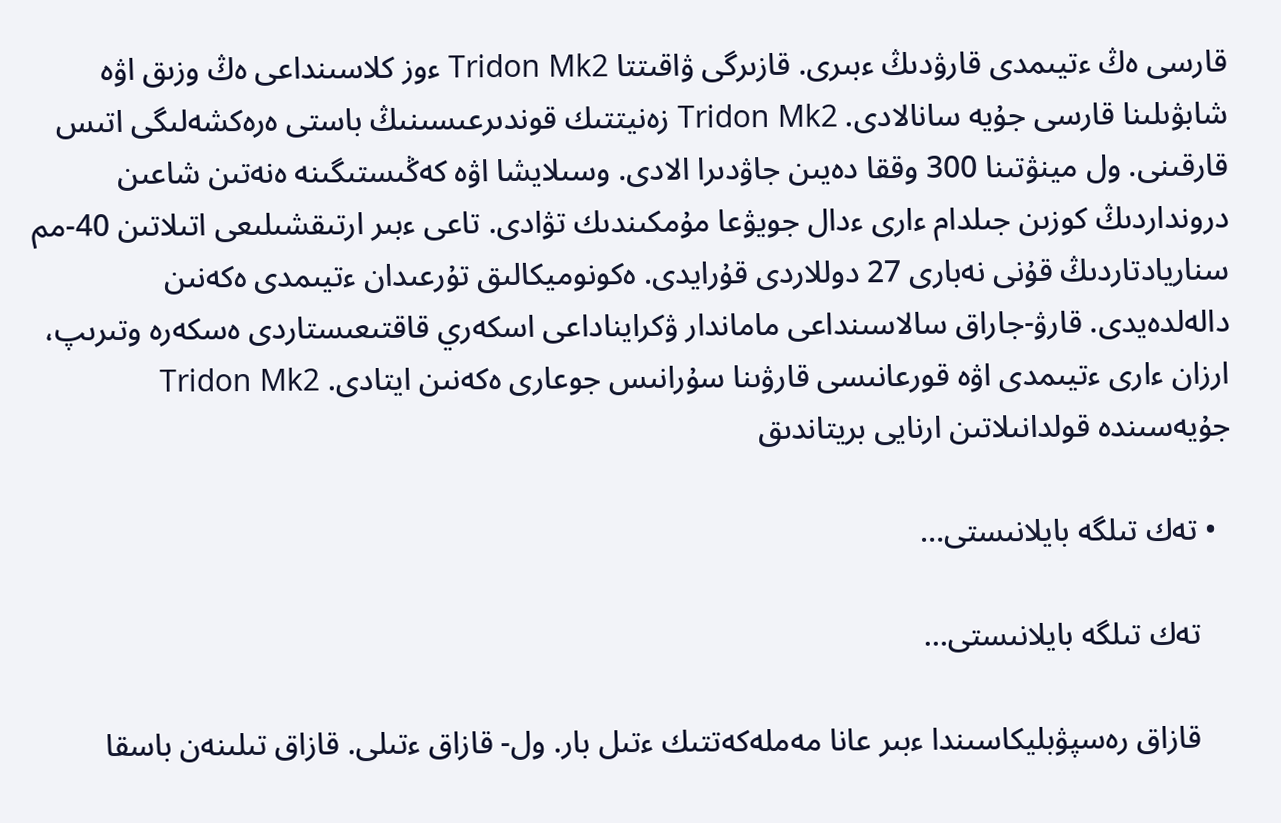قارسى ەڭ ءتيىمدى قارۋدىڭ ءبىرى. قازىرگى ۋاقىتتا Tridon Mk2 ءوز كلاسىنداعى ەڭ وزىق اۋە شابۋىلىنا قارسى جۇيە سانالادى. Tridon Mk2 زەنيتتىك قوندىرعىسىنىڭ باستى ەرەكشەلىگى اتىس قارقىنى. ول مينۋتىنا 300 وققا دەيىن جاۋدىرا الادى. وسىلايشا اۋە كەڭىستىگىنە ەنەتىن شاعىن درونداردىڭ كوزىن جىلدام ءارى ءدال جويۋعا مۇمكىندىك تۋادى. تاعى ءبىر ارتىقشىلىعى اتىلاتىن 40-مم سناريادتاردىڭ قۇنى نەبارى 27 دوللاردى قۇرايدى. ەكونوميكالىق تۇرعىدان ءتيىمدى ەكەنىن دالەلدەيدى. قارۋ-جاراق سالاسىنداعى ماماندار ۋكرايناداعى اسكەري قاقتىعىستاردى ەسكەرە وتىرىپ، ارزان ءارى ءتيىمدى اۋە قورعانىسى قارۋىنا سۇرانىس جوعارى ەكەنىن ايتادى. Tridon Mk2 جۇيەسىندە قولدانىلاتىن ارنايى بريتاندىق

  • تەك تىلگە بايلانىستى…

    تەك تىلگە بايلانىستى…

    قازاق رەسپۋبليكاسىندا ءبىر عانا مەملەكەتتىك ءتىل بار. ول- قازاق ءتىلى. قازاق تىلىنەن باسقا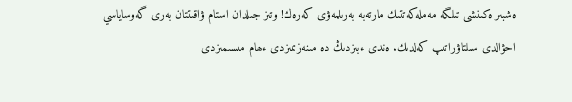ەشبىر ەكىنشى تىلگە مەملەكەتتىك مارتەبە بەرىلمەۋى كەرەك! وتىز جىلدان استام ۋاقىتتان بەرى گەوساياسي احۋالدى سىلتاۋراتىپ كەلدىك. ەندى ءبىزدىڭ دە مىنەزىمىزدى ءھام مىسىمىزدى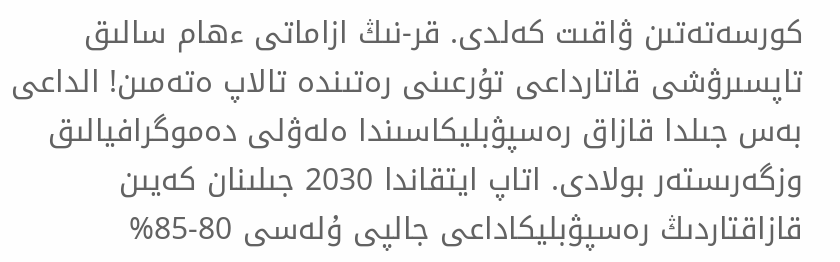كورسەتەتىن ۋاقىت كەلدى. قر-نىڭ ازاماتى ءھام سالىق تاپسىرۋشى قاتارداعى تۇرعىنى رەتىندە تالاپ ەتەمىن! الداعى بەس جىلدا قازاق رەسپۋبليكاسىندا ەلەۋلى دەموگرافيالىق وزگەرىستەر بولادى. اتاپ ايتقاندا 2030 جىلىنان كەيىن قازاقتاردىڭ رەسپۋبليكاداعى جالپى ۇلەسى 80-85%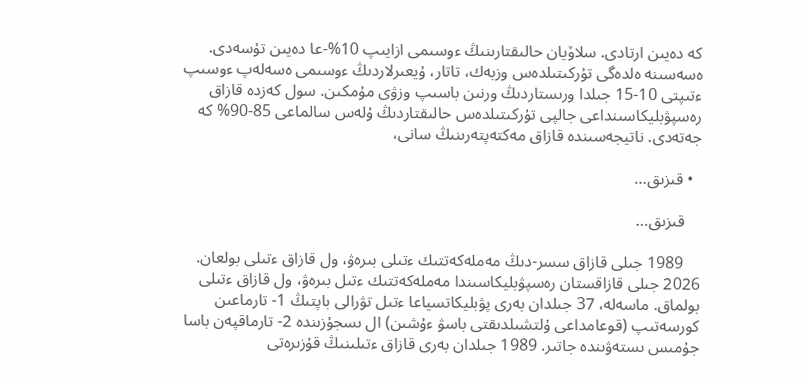كە دەيىن ارتادى. سلاۆيان حالىقتارىنىڭ ءوسىمى ازايىپ 10%-عا دەيىن تۇسەدى. ەسەسىنە ەلدەگى تۇركىتىلدەس وزبەك، تاتار، ۇيعىرلاردىڭ ءوسىمى ەسەلەپ ءوسىپ ءتىپتى 10-15 جىلدا ورىستاردىڭ ورنىن باسىپ وزۋى مۇمكىن. سول كەزدە قازاق رەسپۋبليكاسىنداعى جالپى تۇركىتىلدەس حالىقتاردىڭ ۇلەس سالماعى 85-90% كە جەتەدى. ناتيجەسىندە قازاق مەكتەپتەرىنىڭ سانى،

  • قىزىق…

    قىزىق…

    1989 جىلى قازاق سسر-دىڭ مەملەكەتتىك ءتىلى بىرەۋ، ول قازاق ءتىلى بولعان. 2026 جىلى قازاقستان رەسپۋبليكاسىندا مەملەكەتتىك ءتىل بىرەۋ، ول قازاق ءتىلى بولماق. ماسەلە، 37 جىلدان بەرى پۋبليكاتسياعا ءتىل تۋرالى باپتىڭ 1- تارماعىن كورسەتىپ (قوعامداعى ۇلتشىلدىقتى باسۋ ءۇشىن) ال ىسجۇزىندە 2- تارماقپەن باسا جۇمىس ىستەۋىندە جاتىر. 1989 جىلدان بەرى قازاق ءتىلىنىڭ قۇزىرەتى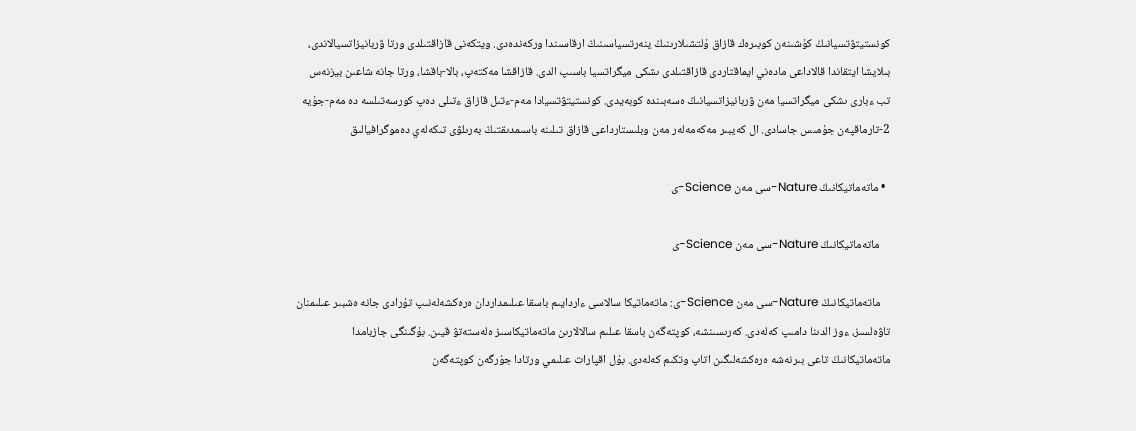كونستيتۋتسيانىڭ كۇشىنەن كوبىرەك قازاق ۇلتشىلارىنىڭ ينەرتسياسىنىڭ ارقاسىندا وركەندەدى. ويتكەنى قازاقتىلدى ورتا ۋربانيزاتسيالاندى، بىلايشا ايتقاندا قالاداعى مادەني ايماقتاردى قازاقتىلدى ىشكى ميگراتسيا باسىپ الدى. قازاقشا مەكتەپ، بالا-باقشا، ورتا جانە شاعىن بيزنەس تب ءبارى ىشكى ميگراتسيا مەن ۋربانيزاتسيانىڭ ەسەبىندە كوبەيدى. كونستيتۋتسيادا مەم-ءتىل قازاق ءتىلى دەپ كورسەتىلسە دە مەم-جۇيە 2-تارماقپەن جۇمىس جاسادى. ال كەيبىر مەكەمەلەر مەن وبلىستارداعى قازاق تىلىنە باسىمدىقتىڭ بەرىلۋى تىكەلەي دەموگرافيالىق

  • ماتەماتيكانىڭ Nature-سى مەن Science-ى

    ماتەماتيكانىڭ Nature-سى مەن Science-ى

    ماتەماتيكانىڭ Nature-سى مەن Science-ى: ماتەماتيكا سالاسى ءاردايىم باسقا عىلىمداردان ەرەكشەلەنىپ تۇرادى جانە ەشبىر عىلىمنان تاۋەلسىز، ءوز الدىنا دامىپ كەلەدى. كەرىسىنشە، كوپتەگەن باسقا عىلىم سالالارىن ماتەماتيكاسىز ەلەستەتۋ قيىن. بۇگىنگى جازبامدا ماتەماتيكانىڭ تاعى بىرنەشە ەرەكشەلىگىن اتاپ وتكىم كەلەدى. بۇل اقپارات عىلىمي ورتادا جۇرگەن كوپتەگەن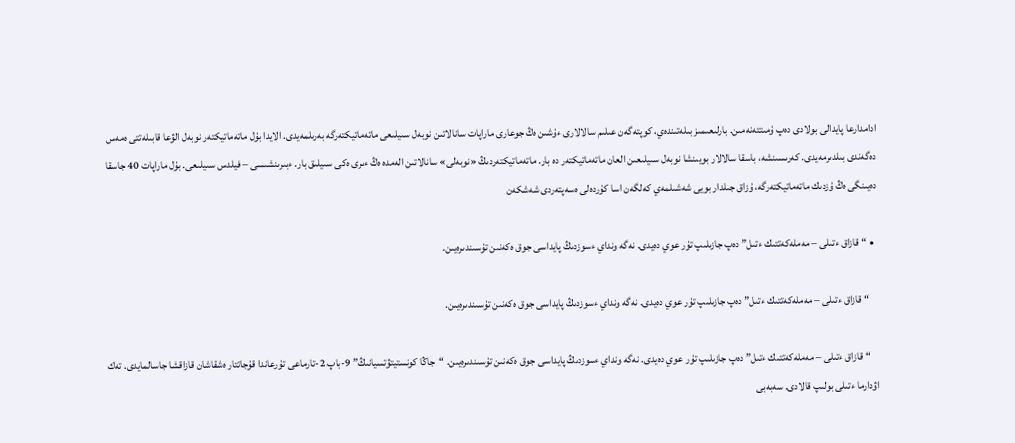ادامدارعا پايدالى بولادى دەپ ۇمىتتەنەمىن. بارلىعىمىز بىلەتىندەي، كوپتەگەن عىلىم سالالارى ءۇشىن ەڭ جوعارى ماراپات سانالاتىن نوبەل سىيلىعى ماتەماتيكتەرگە بەرىلمەيدى. الايدا بۇل ماتەماتيكتەر نوبەل الۋعا قابىلەتتى ەمەس دەگەندى بىلدىرمەيدى. كەرىسىنشە، باسقا سالالار بويىنشا نوبەل سىيلىعىن العان ماتەماتيكتەر دە بار. ماتەماتيكتەردىڭ «نوبەلى» سانالاتىن الەمدە ەڭ ءىرى ەكى سىيلىق بار. ءبىرىنشىسى – فيلدس سىيلىعى. بۇل ماراپات 40 جاسقا دەيىنگى ەڭ ۇزدىك ماتەماتيكتەرگە، ۇزاق جىلدار بويى شەشىلمەي كەلگەن اسا كۇردەلى ەسەپتەردى شەشكەن

  • “قازاق ءتىلى – مەملەكەتتىك ءتىل” دەپ جازىلىپ تۇر عوي دەيدى. نەگە ونداي ءسوزدىڭ پايداسى جوق ەكەنىن تۇسىندىرەيىن.

    “قازاق ءتىلى – مەملەكەتتىك ءتىل” دەپ جازىلىپ تۇر عوي دەيدى. نەگە ونداي ءسوزدىڭ پايداسى جوق ەكەنىن تۇسىندىرەيىن.

    “قازاق ءتىلى – مەملەكەتتىك ءتىل” دەپ جازىلىپ تۇر عوي دەيدى. نەگە ونداي ءسوزدىڭ پايداسى جوق ەكەنىن تۇسىندىرەيىن. “جاڭا كونستيتۋتسيانىڭ” 9-باپ 2-تارماعى تۇرعاندا قۇجاتتار ەشقاشان قازاقشا جاسالمايدى. تەك اۋدارما ءتىلى بولىپ قالادى. سەبەبى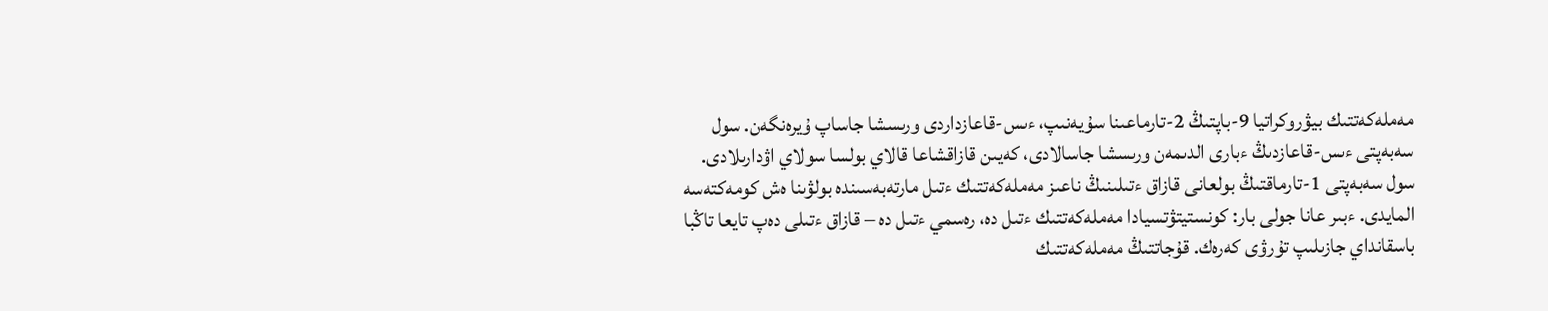مەملەكەتتىك بيۋروكراتيا 9-باپتىڭ 2-تارماعىنا سۇيەنىپ، ءىس-قاعازداردى ورىسشا جاساپ ۇيرەنگەن. سول سەبەپتى ءىس-قاعازدىڭ ءبارى الدىمەن ورىسشا جاسالادى، كەيىن قازاقشاعا قالاي بولسا سولاي اۋدارىلادى. سول سەبەپتى 1-تارماقتىڭ بولعانى قازاق ءتىلىنىڭ ناعىز مەملەكەتتىك ءتىل مارتەبەسىندە بولۋىنا ەش كومەكتەسە المايدى. ءبىر عانا جولى بار: كونستيتۋتسيادا مەملەكەتتىك ءتىل دە، رەسمي ءتىل دە – قازاق ءتىلى دەپ تايعا تاڭبا باسقانداي جازىلىپ تۇرۋى كەرەك. قۇجاتتىڭ مەملەكەتتىك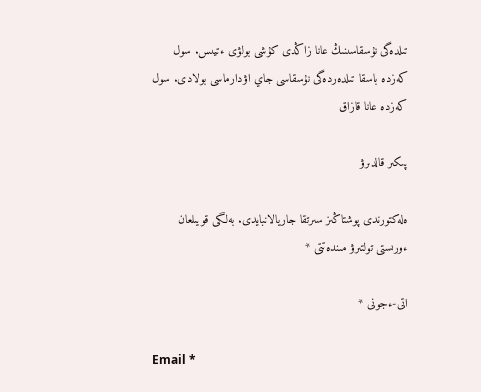تىلدەگى نۇسقاسىنىڭ عانا زاڭدى كۇشى بولۋى ءتيىس. سول كەزدە باسقا تىلدەردەگى نۇسقاسى جاي اۋدارماسى بولادى. سول كەزدە عانا قازاق

پىكىر قالدىرۋ

ەلەكتورندى پوشتاڭىز سىرتقا جاريالانبايدى. بەلگى قويىلعان ءورىستى تولتىرۋ مىندەتتى *

اتى-ءجونى *

Email *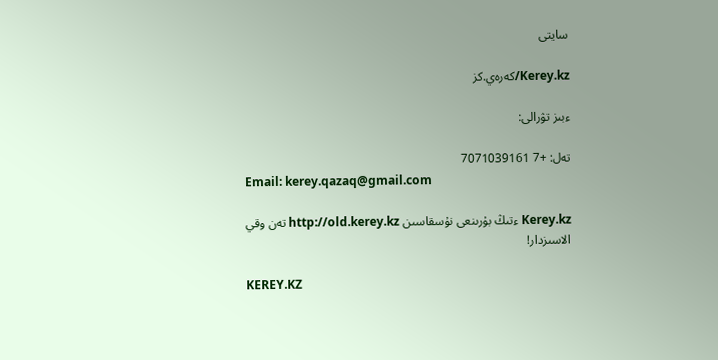سايتى

Kerey.kz/كەرەي.كز

ءبىز تۋرالى:

تەل: +7 7071039161
Email: kerey.qazaq@gmail.com

Kerey.kz ءتىڭ بۇرىنعى نۇسقاسىن http://old.kerey.kz تەن وقي الاسىزدار!

KEREY.KZ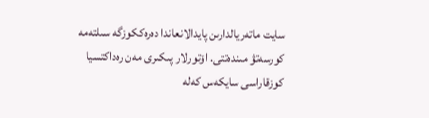سايت ماتەريالدارىن پايدالانعاندا دەرەككوزگە سىلتەمە كورسەتۋ مىندەتتى. اۆتورلار پىكىرى مەن رەداكتسيا كوزقاراسى سايكەس كەلە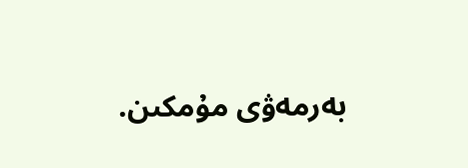بەرمەۋى مۇمكىن.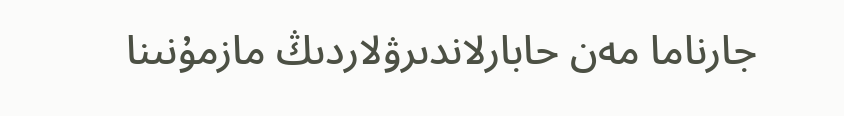جارناما مەن حابارلاندىرۋلاردىڭ مازمۇنىنا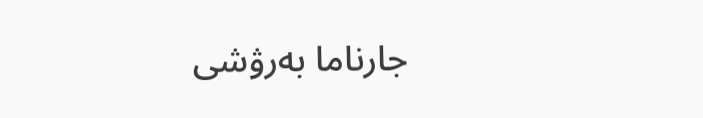جارناما بەرۋشى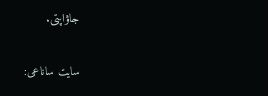جاۋاپتى.

سايت ساناعى: